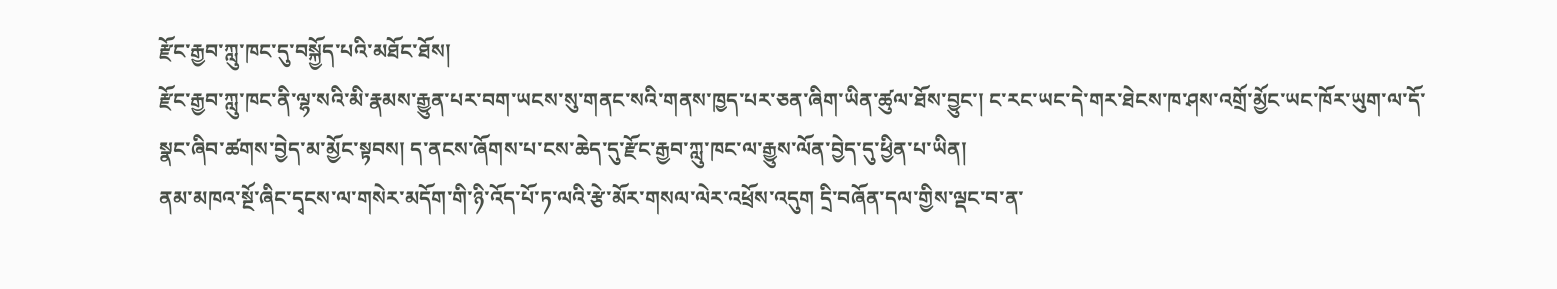རྫོང་རྒྱབ་ཀླུ་ཁང་དུ་བསྐྱོད་པའི་མཐོང་ཐོས།
རྫོང་རྒྱབ་ཀླུ་ཁང་ནི་ལྷ་སའི་མི་རྣམས་རྒྱུན་པར་བག་ཡངས་སུ་གནང་སའི་གནས་ཁྱད་པར་ཅན་ཞིག་ཡིན་ཚུལ་ཐོས་བྱུང་། ང་རང་ཡང་དེ་གར་ཐེངས་ཁ་ཤས་འགྲོ་མྱོང་ཡང་ཁོར་ཡུག་ལ་དོ་སྣང་ཞིབ་ཚགས་བྱེད་མ་མྱོང་སྟབས། ད་ནངས་ཞོགས་པ་ངས་ཆེད་དུ་རྫོང་རྒྱབ་ཀླུ་ཁང་ལ་རྒྱུས་ལོན་བྱེད་དུ་ཕྱིན་པ་ཡིན།
ནམ་མཁའ་སྔོ་ཞིང་དྭངས་ལ་གསེར་མདོག་གི་ཉི་འོད་པོ་ཏ་ལའི་རྩེ་མོར་གསལ་ལེར་འཕྲོས་འདུག དྲི་བཞོན་དལ་གྱིས་ལྡང་བ་ན་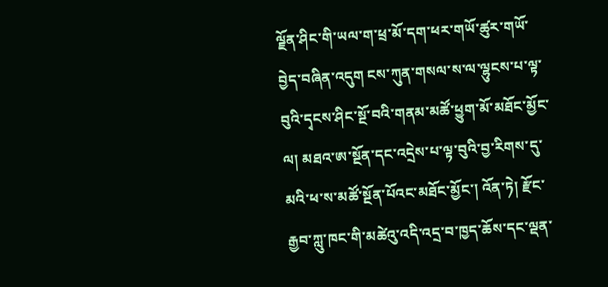ལྗོན་ཤིང་གི་ཡལ་ག་ཕྲ་མོ་དག་ཕར་གཡོ་ཚུར་གཡོ་བྱེད་བཞིན་འདུག ངས་ཀུན་གསལ་ས་ལ་ལྷུངས་པ་ལྟ་བུའི་དྭངས་ཤིང་སྔོ་བའི་གནམ་མཚོ་ཕྱུག་མོ་མཐོང་མྱོང་ལ། མཐའ་ཨ་སྔོན་དང་འདྲེས་པ་ལྟ་བུའི་བྱ་རིགས་དུ་མའི་ཕ་ས་མཚོ་སྔོན་པོའང་མཐོང་མྱོང་། འོན་ཏེ། རྫོང་རྒྱབ་ཀླུ་ཁང་གི་མཚེའུ་འདི་འདྲ་བ་ཁྱད་ཆོས་དང་ལྡན་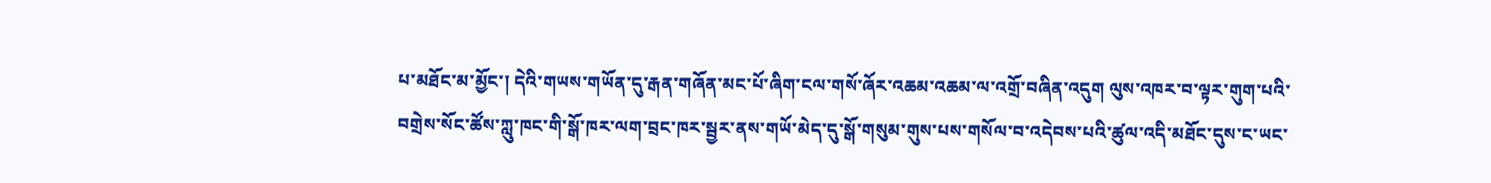པ་མཐོང་མ་མྱོང་། དེའི་གཡས་གཡོན་དུ་རྒན་གཞོན་མང་པོ་ཞིག་ངལ་གསོ་ཞོར་འཆམ་འཆམ་ལ་འགྲོ་བཞིན་འདུག ལུས་འཁར་བ་ལྟར་གུག་པའི་བགྲེས་སོང་ཚོས་ཀླུ་ཁང་གི་སྒོ་ཁར་ལག་བྲང་ཁར་སྦྱར་ནས་གཡོ་མེད་དུ་སྒོ་གསུམ་གུས་པས་གསོལ་བ་འདེབས་པའི་ཚུལ་འདི་མཐོང་དུས་ང་ཡང་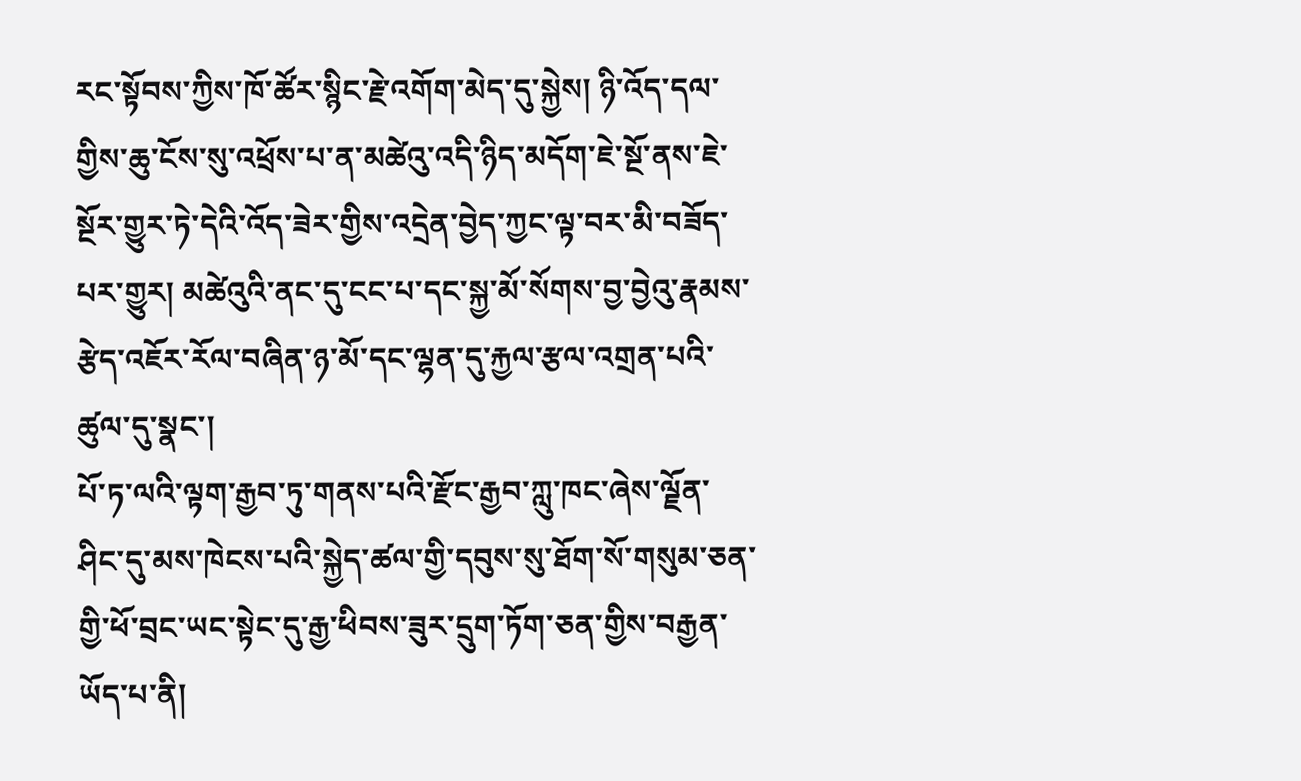རང་སྟོབས་ཀྱིས་ཁོ་ཚོར་སྙིང་རྗེ་འགོག་མེད་དུ་སྐྱེས། ཉི་འོད་དལ་གྱིས་ཆུ་ངོས་སུ་འཕྲོས་པ་ན་མཚེའུ་འདི་ཉིད་མདོག་ཇེ་སྔོ་ནས་ཇེ་སྔོར་གྱུར་ཏེ་དེའི་འོད་ཟེར་གྱིས་འདྲེན་བྱེད་ཀྱང་ལྟ་བར་མི་བཟོད་པར་གྱུར། མཚེའུའི་ནང་དུ་ངང་པ་དང་སྐྱ་མོ་སོགས་བྱ་བྱེའུ་རྣམས་རྩེད་འཇོར་རོལ་བཞིན་ཉ་མོ་དང་ལྷན་དུ་རྐྱལ་རྩལ་འགྲན་པའི་ཚུལ་དུ་སྣང་།
པོ་ཏ་ལའི་ལྟག་རྒྱབ་ཏུ་གནས་པའི་རྫོང་རྒྱབ་ཀླུ་ཁང་ཞེས་ལྗོན་ཤིང་དུ་མས་ཁེངས་པའི་སྐྱེད་ཚལ་གྱི་དབུས་སུ་ཐོག་སོ་གསུམ་ཅན་གྱི་ཕོ་བྲང་ཡང་སྟེང་དུ་རྒྱ་ཕིབས་ཟུར་དྲུག་ཏོག་ཅན་གྱིས་བརྒྱན་ཡོད་པ་ནི།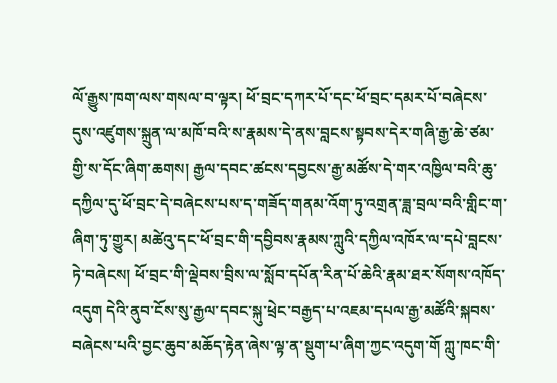ལོ་རྒྱུས་ཁག་ལས་གསལ་བ་ལྟར། ཕོ་བྲང་དཀར་པོ་དང་ཕོ་བྲང་དམར་པོ་བཞེངས་དུས་འཛུགས་སྐྲུན་ལ་མཁོ་བའི་ས་རྣམས་དེ་ནས་བླངས་སྟབས་དེར་གཞི་རྒྱ་ཆེ་ཙམ་གྱི་ས་དོང་ཞིག་ཆགས། རྒྱལ་དབང་ཚངས་དབྱངས་རྒྱ་མཚོས་དེ་གར་འཁྱིལ་བའི་ཆུ་དཀྱིལ་དུ་ཕོ་བྲང་དེ་བཞེངས་པས་ད་གཟོད་གནམ་འོག་ཏུ་འགྲན་ཟླ་བྲལ་བའི་གླིང་ག་ཞིག་ཏུ་གྱུར། མཚེའུ་དང་ཕོ་བྲང་གི་དབྱིབས་རྣམས་ཀླུའི་དཀྱིལ་འཁོར་ལ་དཔེ་བླངས་ཏེ་བཞེངས། ཕོ་བྲང་གི་ལྡེབས་བྲིས་ལ་སློབ་དཔོན་རིན་པོ་ཆེའི་རྣམ་ཐར་སོགས་འཁོད་འདུག དེའི་ནུབ་ངོས་སུ་རྒྱལ་དབང་སྐུ་ཕྲེང་བརྒྱད་པ་འཇམ་དཔལ་རྒྱ་མཚོའི་སྐབས་བཞེངས་པའི་བྱང་ཆུབ་མཆོད་རྟེན་ཞེས་ལྟ་ན་སྡུག་པ་ཞིག་ཀྱང་འདུག་གོ ཀླུ་ཁང་གི་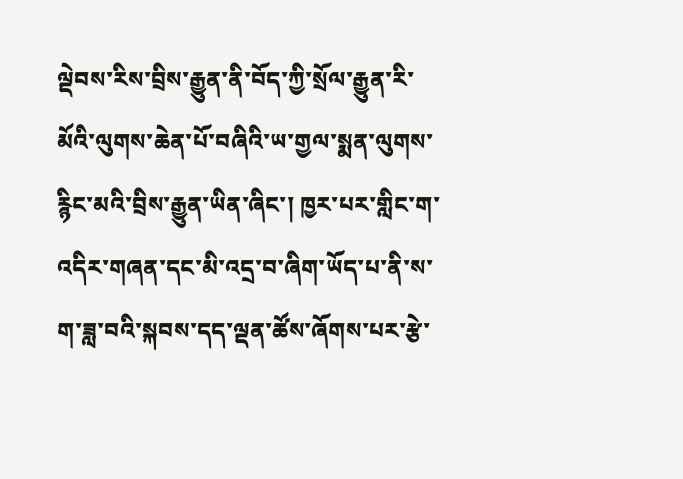ལྡེབས་རིས་བྲིས་རྒྱུན་ནི་བོད་ཀྱི་སྲོལ་རྒྱུན་རི་མོའི་ལུགས་ཆེན་པོ་བཞིའི་ཡ་གྱལ་སྨན་ལུགས་རྙིང་མའི་བྲིས་རྒྱུན་ཡིན་ཞིང་། ཁྱར་པར་གླིང་ག་འདིར་གཞན་དང་མི་འདྲ་བ་ཞིག་ཡོད་པ་ནི་ས་ག་ཟླ་བའི་སྐབས་དད་ལྡན་ཚོས་ཞོགས་པར་རྩེ་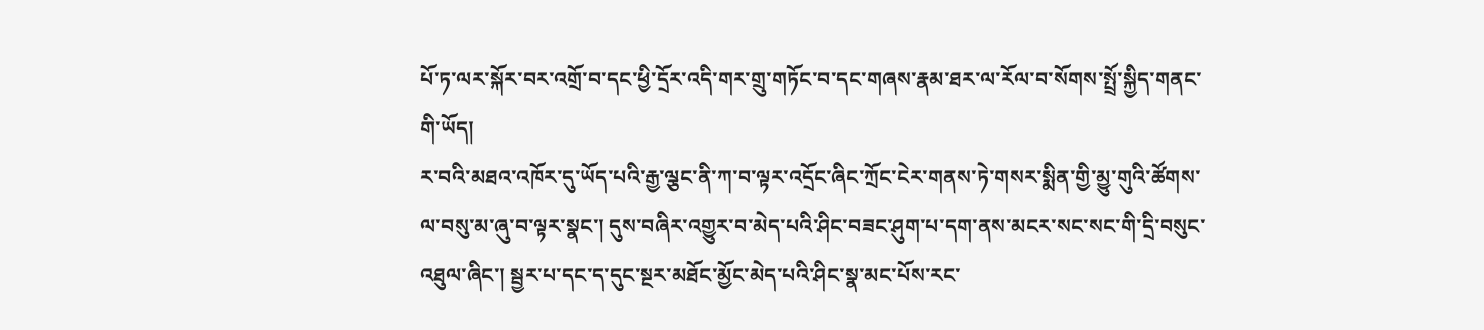པོ་ཏ་ལར་སྐོར་བར་འགྲོ་བ་དང་ཕྱི་དྲོར་འདི་གར་གྲུ་གཏོང་བ་དང་གཞས་རྣམ་ཐར་ལ་རོལ་བ་སོགས་སྤྲོ་སྐྱིད་གནང་གི་ཡོད།
ར་བའི་མཐའ་འཁོར་དུ་ཡོད་པའི་རྒྱ་ལྕང་ནི་ཀ་བ་ལྟར་འདྲོང་ཞིང་ཀྲོང་ངེར་གནས་ཏེ་གསར་སྨིན་གྱི་མྱུ་གུའི་ཚོགས་ལ་བསུ་མ་ཞུ་བ་ལྟར་སྣང་། དུས་བཞིར་འགྱུར་བ་མེད་པའི་ཤིང་བཟང་ཤུག་པ་དག་ནས་མངར་སང་སང་གི་དྲི་བསུང་འཐུལ་ཞིང་། སྦྱར་པ་དང་ད་དུང་སྔར་མཐོང་མྱོང་མེད་པའི་ཤིང་སྣ་མང་པོས་རང་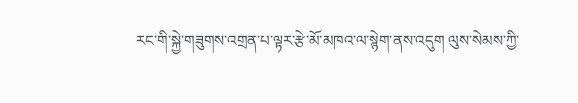རང་གི་སྐྱེ་གཟུགས་འགྲན་པ་ལྟར་རྩེ་མོ་མཁའ་ལ་སྙེག་ནས་འདུག ལུས་སེམས་ཀྱི་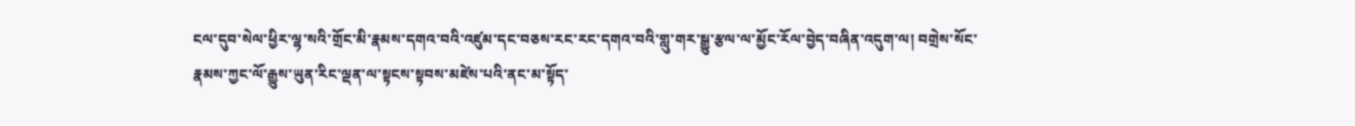ངལ་དུབ་སེལ་ཕྱིར་ལྷ་སའི་གྲོང་མི་རྣམས་དགའ་བའི་འཛུམ་དང་བཅས་རང་རང་དགའ་བའི་གླུ་གར་སྒྱུ་རྩལ་ལ་མྱོང་རོལ་བྱེད་བཞིན་འདུག་ལ། བགྲེས་སོང་རྣམས་ཀྱང་ལོ་རྒྱུས་ཡུན་རིང་ལྡན་ལ་སྟངས་སྟབས་མཛེས་པའི་ནང་མ་སྟོད་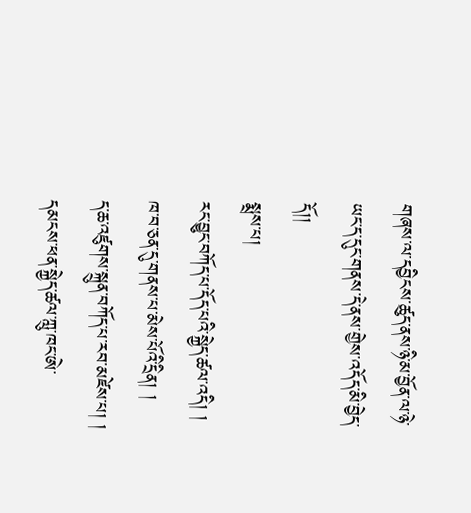གཞས་ལ་དབྱིངས་ཚུད་ནས་ཉི་མ་བྱོན་ལ་ཉེ་ཡང་ད་དུང་གནས་དེ་ནས་གྱེས་འདོད་མི་བྱེད་དོ།།
སྨྲས་པ།
རང་བྱུང་བཀོད་པ་དོད་པའི་སྐྱེད་ཚལ་འདི། །
ཁ་བ་ཅན་དུ་གནས་པ་མེས་པོའི་དྲིན། །
ད་ཆ་འཛུགས་སྐྲུན་བཀོད་པ་རབ་མཛེས་པ། །
དམངས་ཕན་སྐྱེད་ཚལ་ཀླུ་ཁང་ཨེ་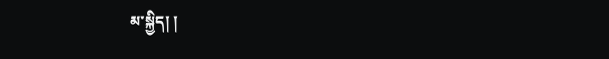མ་སྐྱིད། །